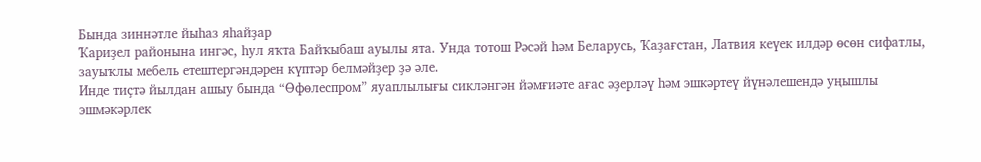Бында зиннәтле йыһаз яһайҙар
Ҡариҙел районына ингәс, һул яҡта Байҡыбаш ауылы ята. Унда тотош Рәсәй һәм Беларусь, Ҡаҙағстан, Латвия кеүек илдәр өсөн сифатлы, зауыҡлы мебель етештергәндәрен күптәр белмәйҙер ҙә әле.
Инде тиҫтә йылдан ашыу бында “Өфөлеспром” яуаплылығы сикләнгән йәмғиәте ағас әҙерләү һәм эшкәртеү йүнәлешендә уңышлы эшмәкәрлек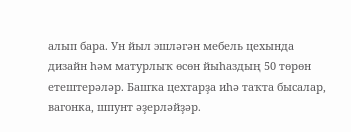алып бара. Ун йыл эшләгән мебель цехында дизайн һәм матурлыҡ өсөн йыһаздың 50 төрөн етештерәләр. Башҡа цехтарҙа иһә таҡта бысалар, вагонка, шпунт әҙерләйҙәр.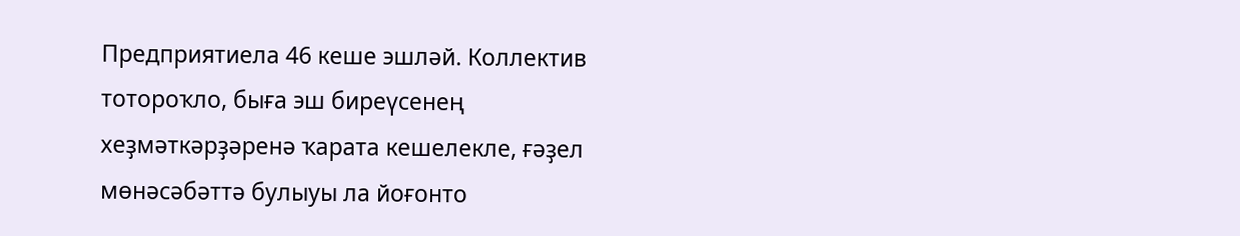Предприятиела 46 кеше эшләй. Коллектив тотороҡло, быға эш биреүсенең хеҙмәткәрҙәренә ҡарата кешелекле, ғәҙел мөнәсәбәттә булыуы ла йоғонто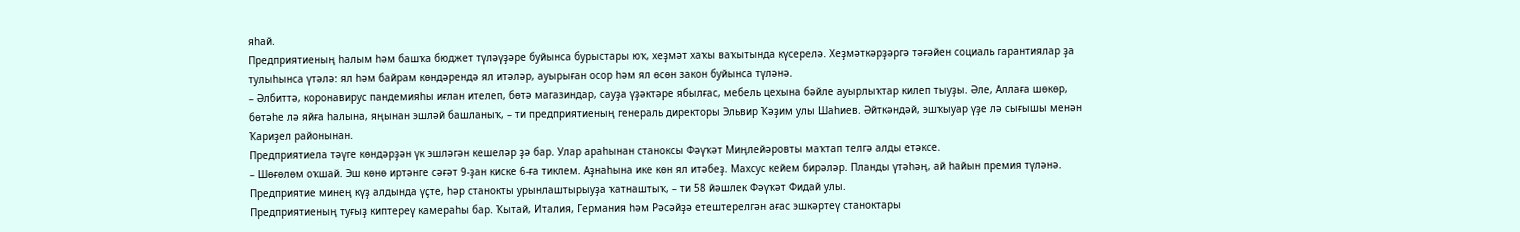яһай.
Предприятиеның һалым һәм башҡа бюджет түләүҙәре буйынса бурыстары юҡ, хеҙмәт хаҡы ваҡытында күсерелә. Хеҙмәткәрҙәргә тәғәйен социаль гарантиялар ҙа тулыһынса үтәлә: ял һәм байрам көндәрендә ял итәләр, ауырыған осор һәм ял өсөн закон буйынса түләнә.
– Әлбиттә, коронавирус пандемияһы иғлан ителеп, бөтә магазиндар, сауҙа үҙәктәре ябылғас, мебель цехына бәйле ауырлыҡтар килеп тыуҙы. Әле, Аллаға шөкөр, бөтәһе лә яйға һалына, яңынан эшләй башланыҡ, – ти предприятиеның генераль директоры Эльвир Ҡәҙим улы Шаһиев. Әйткәндәй, эшҡыуар үҙе лә сығышы менән Ҡариҙел районынан.
Предприятиела тәүге көндәрҙән үк эшләгән кешеләр ҙә бар. Улар араһынан станоксы Фәүҡәт Миңлейәровты маҡтап телгә алды етәксе.
– Шөғөлөм оҡшай. Эш көнө иртәнге сәғәт 9-ҙан киске 6-ға тиклем. Аҙнаһына ике көн ял итәбеҙ. Махсус кейем бирәләр. Планды үтәһәң, ай һайын премия түләнә. Предприятие минең күҙ алдында үҫте, һәр станокты урынлаштырыуҙа ҡатнаштыҡ, – ти 58 йәшлек Фәүҡәт Фидай улы.
Предприятиеның туғыҙ киптереү камераһы бар. Ҡытай, Италия, Германия һәм Рәсәйҙә етештерелгән ағас эшкәртеү станоктары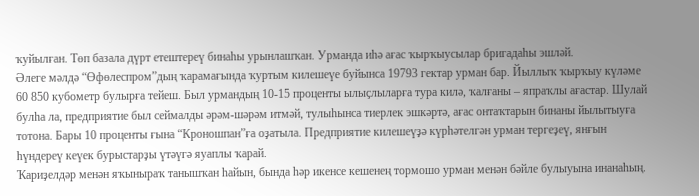ҡуйылған. Төп базала дүрт етештереү бинаһы урынлашҡан. Урманда иһә ағас ҡырҡыусылар бригадаһы эшләй.
Әлеге мәлдә “Өфөлеспром”дың ҡарамағында ҡуртым килешеүе буйынса 19793 гектар урман бар. Йыллыҡ ҡырҡыу күләме 60 850 кубометр булырға тейеш. Был урмандың 10-15 проценты ылыҫлыларға тура килә, ҡалғаны – япраҡлы ағастар. Шулай булһа ла, предприятие был сеймалды әрәм-шәрәм итмәй, тулыһынса тиерлек эшкәртә, ағас онтаҡтарын бинаны йылытыуға тотона. Бары 10 проценты ғына “Кроношпан”ға оҙатыла. Предприятие килешеүҙә күрһәтелгән урман тергеҙеү, янғын һүндереү кеүек бурыстарҙы үтәүгә яуаплы ҡарай.
Ҡариҙелдәр менән яҡыныраҡ танышҡан һайын, бында һәр икенсе кешенең тормошо урман менән бәйле булыуына инанаһың.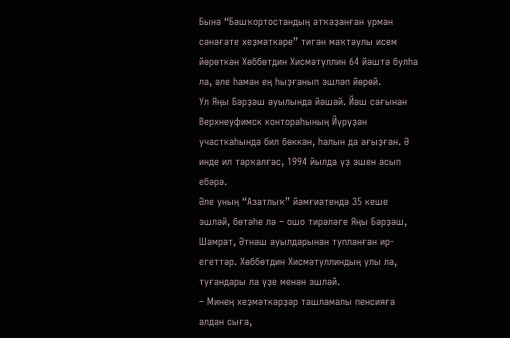Бына “Башҡортостандың атҡаҙанған урман сәнәғәте хеҙмәткәре” тигән маҡтаулы исем йөрөткән Хөббөтдин Хисмәтуллин 64 йәштә булһа ла, әле һаман ең һыҙғанып эшләп йөрөй.
Ул Яңы Бәрҙәш ауылында йәшәй. Йәш сағынан Верхнеуфимск контораһының Йүрүҙән участкаһында бил бөккән, һалын да ағыҙған. Ә инде ил тарҡалғас, 1994 йылда үҙ эшен асып ебәрә.
Әле уның “Азатлыҡ” йәмғиәтендә 35 кеше эшләй, бөтәһе лә – ошо тирәләге Яңы Бәрҙәш, Шамрат, Әтнәш ауылдарынан тупланған ир-егеттәр. Хөббөтдин Хисмәтуллиндың улы ла, туғандары ла үҙе менән эшләй.
– Минең хеҙмәткәрҙәр ташламалы пенсияға алдан сыға,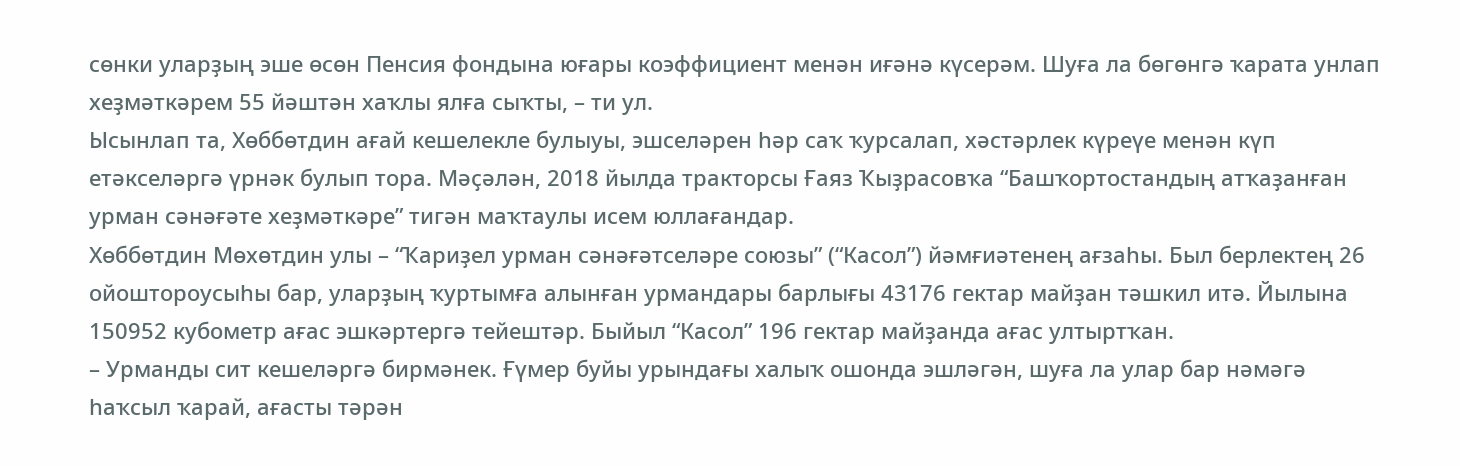сөнки уларҙың эше өсөн Пенсия фондына юғары коэффициент менән иғәнә күсерәм. Шуға ла бөгөнгә ҡарата унлап хеҙмәткәрем 55 йәштән хаҡлы ялға сыҡты, – ти ул.
Ысынлап та, Хөббөтдин ағай кешелекле булыуы, эшселәрен һәр саҡ ҡурсалап, хәстәрлек күреүе менән күп етәкселәргә үрнәк булып тора. Мәҫәлән, 2018 йылда тракторсы Ғаяз Ҡыҙрасовҡа “Башҡортостандың атҡаҙанған урман сәнәғәте хеҙмәткәре” тигән маҡтаулы исем юллағандар.
Хөббөтдин Мөхөтдин улы – “Ҡариҙел урман сәнәғәтселәре союзы” (“Касол”) йәмғиәтенең ағзаһы. Был берлектең 26 ойоштороусыһы бар, уларҙың ҡуртымға алынған урмандары барлығы 43176 гектар майҙан тәшкил итә. Йылына 150952 кубометр ағас эшкәртергә тейештәр. Быйыл “Касол” 196 гектар майҙанда ағас ултыртҡан.
– Урманды сит кешеләргә бирмәнек. Ғүмер буйы урындағы халыҡ ошонда эшләгән, шуға ла улар бар нәмәгә һаҡсыл ҡарай, ағасты тәрән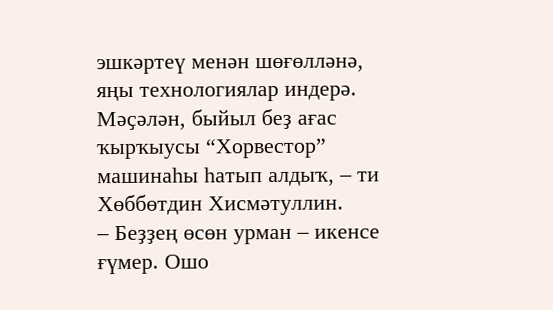эшкәртеү менән шөғөлләнә, яңы технологиялар индерә. Мәҫәлән, быйыл беҙ ағас ҡырҡыусы “Хорвестор” машинаһы һатып алдыҡ, – ти Хөббөтдин Хисмәтуллин.
– Беҙҙең өсөн урман – икенсе ғүмер. Ошо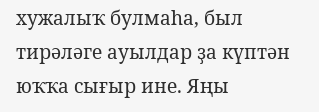хужалыҡ булмаһа, был тирәләге ауылдар ҙа күптән юҡҡа сығыр ине. Яңы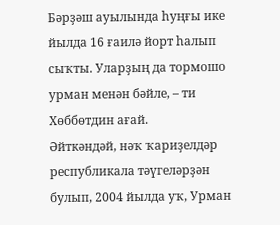Бәрҙәш ауылында һуңғы ике йылда 16 ғаилә йорт һалып сыҡты. Уларҙың да тормошо урман менән бәйле, – ти Хөббөтдин ағай.
Әйткәндәй, нәҡ ҡариҙелдәр республикала тәүгеләрҙән булып, 2004 йылда уҡ, Урман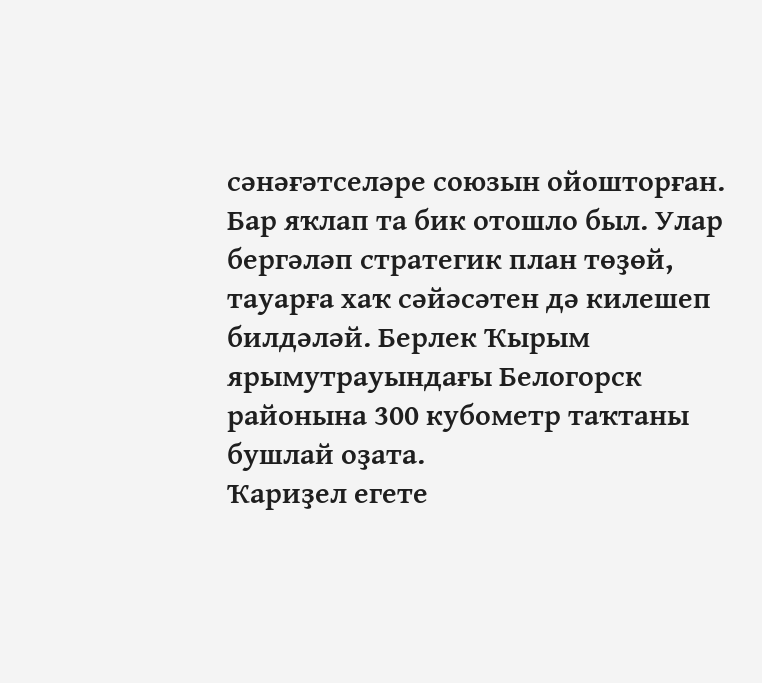сәнәғәтселәре союзын ойошторған. Бар яҡлап та бик отошло был. Улар бергәләп стратегик план төҙөй, тауарға хаҡ сәйәсәтен дә килешеп билдәләй. Берлек Ҡырым ярымутрауындағы Белогорск районына 300 кубометр таҡтаны бушлай оҙата.
Ҡариҙел егете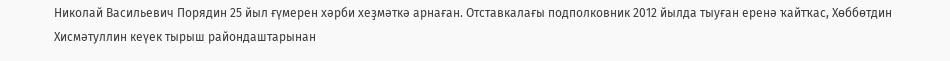Николай Васильевич Порядин 25 йыл ғүмерен хәрби хеҙмәткә арнаған. Отставкалағы подполковник 2012 йылда тыуған еренә ҡайтҡас, Хөббөтдин Хисмәтуллин кеүек тырыш райондаштарынан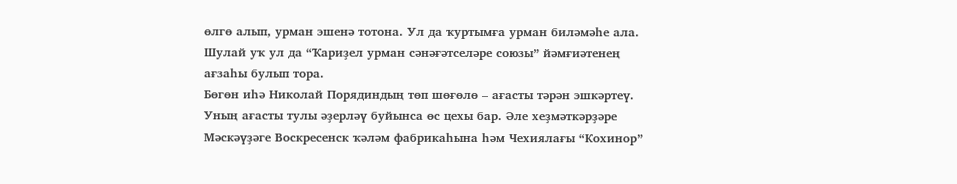өлгө алып, урман эшенә тотона. Ул да ҡуртымға урман биләмәһе ала. Шулай уҡ ул да “Ҡариҙел урман сәнәғәтселәре союзы” йәмғиәтенең ағзаһы булып тора.
Бөгөн иһә Николай Порядиндың төп шөғөлө – ағасты тәрән эшкәртеү. Уның ағасты тулы әҙерләү буйынса өс цехы бар. Әле хеҙмәткәрҙәре Мәскәүҙәге Воскресенск ҡәләм фабрикаһына һәм Чехиялағы “Кохинор”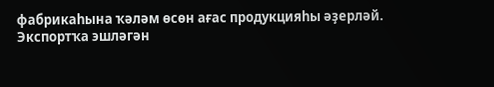фабрикаһына ҡәләм өсөн ағас продукцияһы әҙерләй. Экспортҡа эшләгән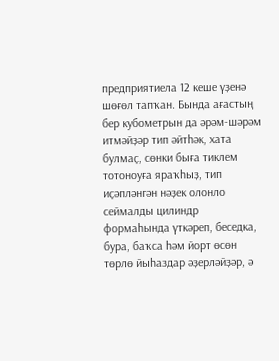предприятиела 12 кеше үҙенә шөғөл тапҡан. Бында ағастың бер кубометрын да әрәм-шәрәм итмәйҙәр тип әйтһәк, хата булмаҫ, сөнки быға тиклем тотоноуға яраҡһыҙ, тип иҫәпләнгән нәҙек олонло сеймалды цилиндр формаһында үткәреп, беседка, бура, баҡса һәм йорт өсөн төрлө йыһаздар әҙерләйҙәр, ә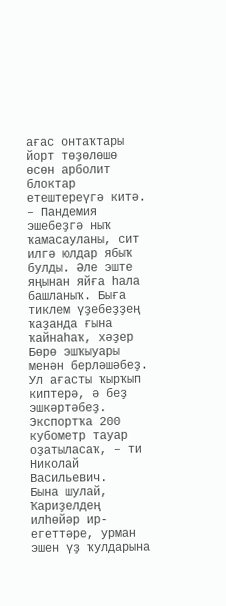ағас онтаҡтары йорт төҙөлөшө өсөн арболит блоктар етештереүгә китә.
– Пандемия эшебеҙгә ныҡ ҡамасауланы, сит илгә юлдар ябыҡ булды. Әле эште яңынан яйға һала башланыҡ. Быға тиклем үҙебеҙҙең ҡаҙанда ғына ҡайнаһаҡ, хәҙер Бөрө эшҡыуары менән берләшәбеҙ. Ул ағасты ҡырҡып киптерә, ә беҙ эшкәртәбеҙ. Экспортҡа 200 кубометр тауар оҙатыласаҡ, – ти Николай Васильевич.
Бына шулай, Ҡариҙелдең илһөйәр ир-егеттәре, урман эшен үҙ ҡулдарына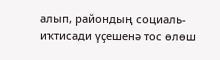алып, райондың социаль- иҡтисади үҫешенә тос өлөш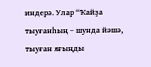индерә. Улар “Ҡайҙа тыуғанһың – шунда йәшә, тыуған яғыңды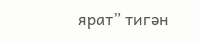ярат” тигән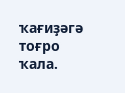ҡағиҙәгә тоғро ҡала.